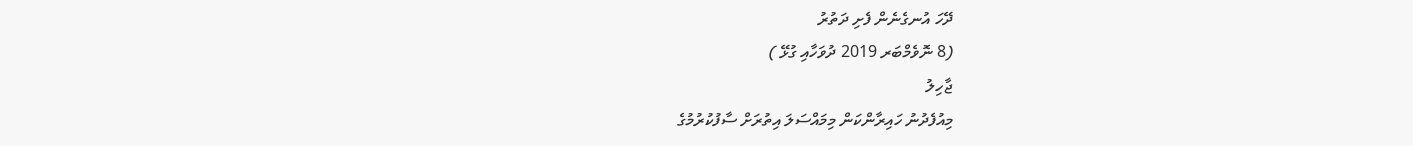ދޭހަ އުނގެނެން ފެށި ދަތުރު
(8 ނޮވެމްބަރ 2019 ދުވަހާއި ގުޅޭ )
ޖާހިލު
މިއުފެދުނު ހައިރާންކަން މިމައްސަލަ އިތުރަށް ސާފުކުރުމުގެ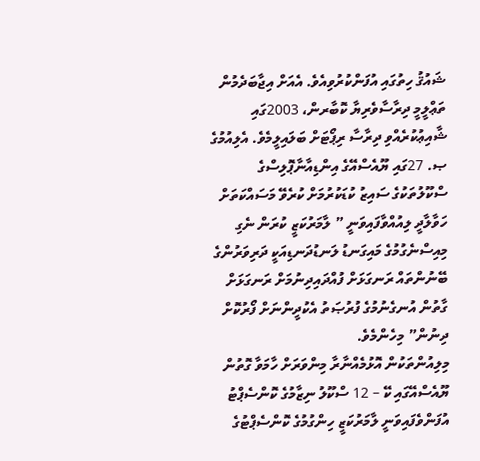ޝައުޤު ހިތުގައި އުފަންކުރުވިއެވެ. އެއަށް އިޖާބަދެމުން ތަޢްލީމީ ދިރާސާވެރިޔާ ކޮބާރން، 2003ގައި ޝާއިޢުކުރެއްވި ދިރާސާ ރިޕޯޓަށް ބަލައިލީމެވެ. އެލިއުމުގެ ޞ. 27ގައި ޔޫއެސްއޭގެ އިންޑިއާނާޕޮލިސްގެ ސްކޫލުތަކުގެ ސައިޒު ކުޑަކުރުމަށް ކުރެވޭ މަސައްކަތަށް ހަވާލާދީ ލިއުއްވާފައިވަނީ ” ލާމަރުކަޒީ ކުރަން ނެގި މިއިސްނެގުމުގެ މައިގަނޑު ލަނޑުދަނޑިއަކީ ދަރިވަރުންގެ ބޭނުންތައް ރަނގަޅަށް ފުއްދައިދިނުމަށް ރަނގަޅަށް ގާތުން އުނގެނުމުގެ ފުރުޞަތު އެކުދީންނަށް ފޯރުކޮށް ދިނުން” މިހެންމެވެ.
މިލިއުންތަކުން އޮޅުމެއްނާރާ މިންވަރަށް ހާމަވާ ގޮތުން ޔޫއެސްއޭގައި ކޭ – 12 ސްކޫލު ނިޒާމުގެ ކޮންސެޕްޓު އުފަންވެފައިވަނީ ލާމަރުކަޒީ ހިންގުމުގެ ކޮންސެޕްޓުގެ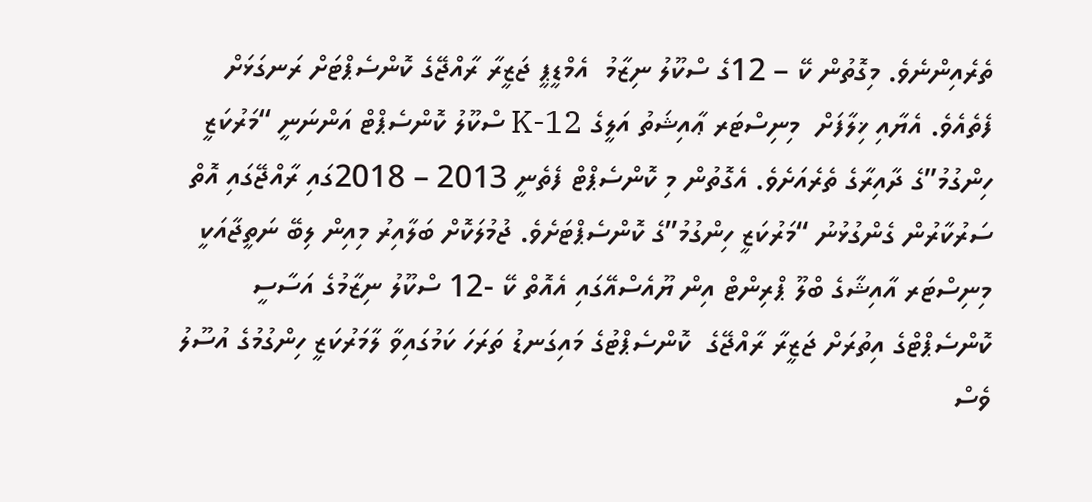ތެރެއިންނެވެ. މިގޮތުން ކޭ – 12ގެ ސްކޫލު ނިޒާމު  އެމްޑީޕީ ޖަޒީރާ ރާއްޖޭގެ ކޮންސެޕްޓަށް ރަނގަޅަށް ފެތެއެވެ. އެޔާއި ޚިލާފަށް  މިނިސްޓަރ ޢާއިޝަތު އަލީގެ 12-K ސްކޫލު ކޮންސެޕްޓް އަންނަނީ “މަރުކަޒީ ހިންގުމު”ގެ ދާއިރާގެ ތެރެއަށެވެ. އެގޮތުން މި ކޮންސެޕްޓް ފެތެނީ 2013 – 2018ގައި ރާއްޖޭގައި އޮތް ސަރުކާރުން ގެންގުޅުނު “މަރުކަޒީ ހިންގުމު”ގެ ކޮންސެޕްޓަށެވެ. ޖުމުލަކޮށް ބަލާއިރު މިއިން ލިބޭ ނަތީޖާއަކީ މިނިސްޓަރ އާއިޝާގެ ބްލޫ ޕްރިންޓް އިން ޔޫއެސްއޭގައި އެއޮތް ކޭ -12 ސްކޫލު ނިޒާމުގެ އަސާސީ ކޮންސެޕްޓްގެ އިތުރަށް ޖަޒީރާ ރާއްޖޭގެ  ކޮންސެޕްޓުގެ މައިގަނޑު ތަރަހަ ކަމުގައިވާ ލާމަރުކަޒީ ހިންގުމުގެ އުސޫލު ވެސް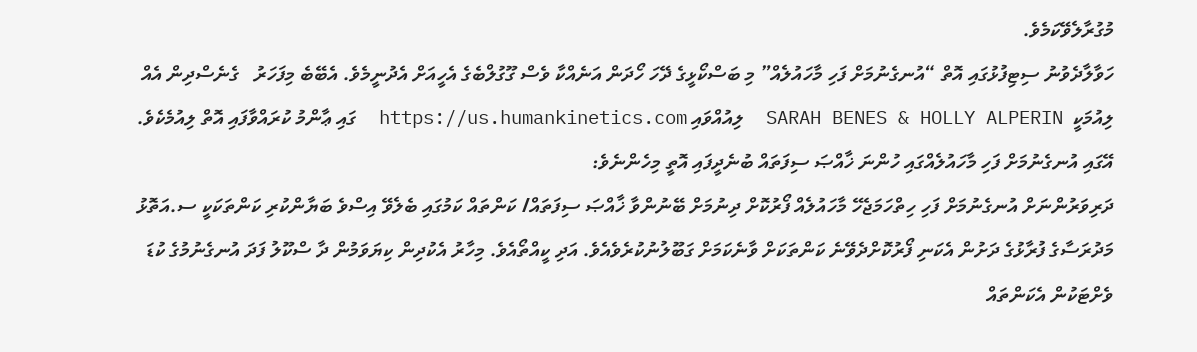މުގުރާލެވޭކަމެވެ.
ހަވާލާދެވުނު ސިޓިފުޅުގައި އޮތް “އުނގެނުމަށް ފަހި މާހައުލެއް” މި ބަސްކޯޅީގެ ދޭހަ ހޯދަން އަނެއްކާ ވެސް ގޫގުލްބެގެ އެހީއަށް އެދުނީމެވެ. އެބޭބެ މިފަހަރު   ގެނެސްދިން އެއް ލިއުމަކީ  SARAH BENES & HOLLY ALPERIN  ލިއުއްވައި https://us.humankinetics.com  ގައި ޢާންމު ކުރައްވާފައި އޮތް ލިއުމެކެވެ. އޭގައި އުނގެނުމަށް ފަހި މާހައުލެއްގައި ހުންނަ ޚާއްޞަ ސިފަތައް ބުނެދީފައި އޮތީ މިހެންނެވެ:
ދަރިވަރުންނަށް އުނގެނުމަށް ފަހި ހިތްހަމަޖެހޭ މާހައުލެއް ފޯރުކޮށް ދިނުމަށް ބޭނުންވާ ޚާއްޞަ ސިފަތައް/ ކަންތައް ކަމުގައި ބެލެވޭ އިސްވެ ބަޔާންކުރި ކަންތަކަކީ ސ.އަތޮޅު މަދުރަސާގެ ފުރާޅުގެ ދަށުން އެކަނި ފޯރުކޮށްދެވޭނެ ކަންތަކަށް ވާނެކަމަށް ގަބޫލުނުކުރެވެއެވެ. އަދި ކީއްތޯއެވެ. މިހާރު އެކުދިން ކިޔަވަމުން ދާ ސްކޫލު ފަދަ އުނގެނުމުގެ ކުޑަ ވެށްޓަކުން އެކަންތައް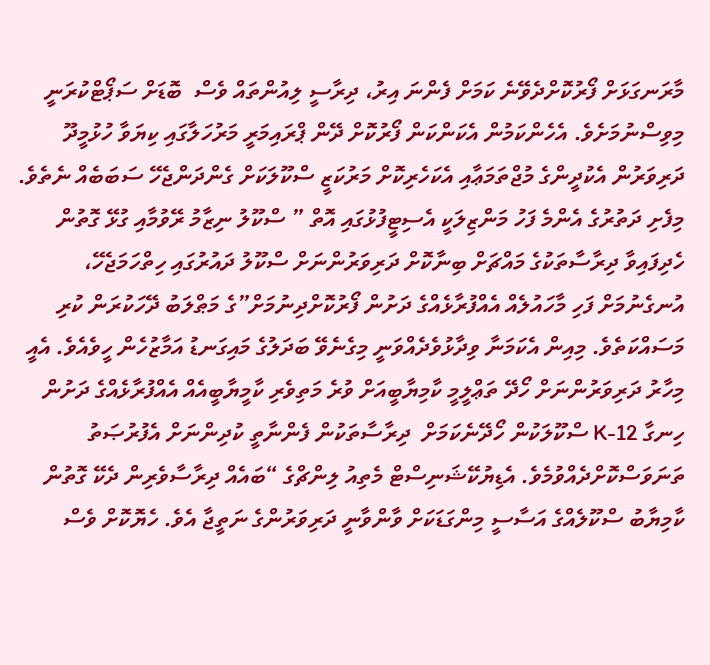މާރަނގަޅަށް ފޯރުކޮށްދެވޭނެ ކަމަށް ފެންނަ އިރު، ދިރާސީ ލިއުންތައް ވެސް  ބޮޑަށް ސަޕޯޓްކުރަނީ މިވިސްނުމަށެވެ. އެހެންކަމުން އެކަންކަން ފޯރުކޮށް ދޭން ޕްރައިމަރީ މަރުހަލާގައި ކިޔަވާ ހުޅުމީދޫ ދަރިވަރުން އެކުދީންގެ މުޖްތަމަޢާއި އެކަހެރިކޮށް މަރުކަޒީ ސްކޫލަކަށް ގެންދަންޖެހޭ ސަބަބެއް ނެތެވެ.
މިފެށި ދަތުރުގެ އެންމެ ފަހު މަންޒިލަކީ އެސިޓީފުޅުގައި އޮތް ” ސްކޫލު ނިޒާމު ރޭވުމާއި ގުޅޭ ގޮތުން ހެދިފައިވާ ދިރާސާތަކުގެ މައްޗަށް ބިނާކޮށް ދަރިވަރުންނަށް ސްކޫލު ދައުރުގައި ހިތްހަމަޖެހޭ، އުނގެނުމަށް ފަހި މާހައުލެއް އެއްފުރާޅެއްގެ ދަށުން ފޯރުކޮށްދިނުމަށް”ގެ މަޠްލަބު ދޭހަކުރަން ކުރި މަސައްކަތެވެ. މިއިން އެކަމަނާ ވިދާޅުވެދެއްވަނީ މިގެނެވޭ ބަދަލުގެ މައިގަނޑު އަމާޒުހެން ހީވެއެވެ. އެއީ މިހާރު ދަރިވަރުންނަށް ހޯދޭ ތަޢްލީމީ ކާމިޔާބީއަށް ވުރެ މަތިވެރި ކާމީޔާބީއެއް އެއްފުރާޅެއްގެ ދަށުން ހިނގާ 12-K ސްކޫލަކުން ހޯދޭނެކަމަށް  ދިރާސާތަކުން ފެންނާތީ ކުދިންނަށް އެފުރުޞަތު ތަނަވަސްކޮށްދެއްވުމެވެ. އެޑިޔުކޭޝަނިސްޓް މެތިއު ލިންޗްގެ “ބައެއް ދިރާސާވެރިން ދެކޭ ގޮތުން ކާމިޔާބު ސްކޫލެއްގެ އަސާސީ މިންގަޑަކަށް ވާންވާނީ ދަރިވަރުންގެ ނަތީޖާ އެވެ. ހެޔޮކޮށް ވެސް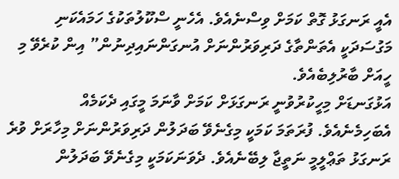އެއީ ރަނގަޅު ގޮތް ކަމަށް ވިސްނެއެވެ. އެހެނީ ސްކޫލުތަކުގެ ހަމައެކަނި މަގުސަދަކީ އެތަންތާގެ ދަރިވަރުންނަށް އުނގަންނައިދިނުން” އިން ކުރެވޭ މި ހީއަށް ބާރުލިބެއެވެ.
އަޅުގަނޑަށް މިހީކުރުވުނީ ރަނގަޅަށް ކަމަށް ވާނަމަ މީގައި ދެކަމެއް އެބަހިމެނެއެވެ. ފުރަތަމަ ކަމަކީ މިގެނެވޭ ބަދަލުން ދަރިވަރުންނަށް މިހާރަށް ވުރެ ރަނގަޅު ތަޢްލީމީ ނަތީޖާ ލިބޭނެއެވެ. ދެވަނަކަމަކީ މިގެނެވޭ ބަދަލުން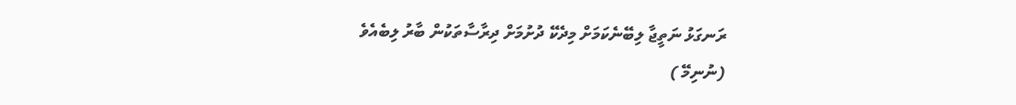ރަނގަޅު ނަތީޖާ ލިބޭނެކަމަށް މިދެކޭ ދުށުމަށް ދިރާސާތަކުން ބާރު ލިބެއެވެ
(ނުނިމޭ )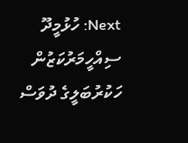Next: ހުޅުމީދޫ ސިއްހީމަރުކަޒުން ހަކުރުބަލީގެ ދުވަސް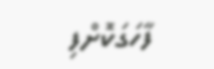ފާހަގަކޮށްފި